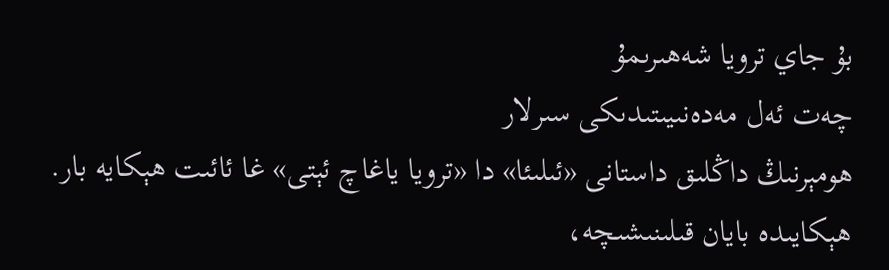بۇ جاي ترويا شەھىرىمۇ
چەت ئەل مەدەنىيىتىدىكى سىرلار
ھومېرنىڭ داڭلىق داستانى «ئىلىئا» دا «ترويا ياغاچ ئېتى» غا ئائىت ھېكايە بار.
ھېكايىدە بايان قىلىنىشىچە،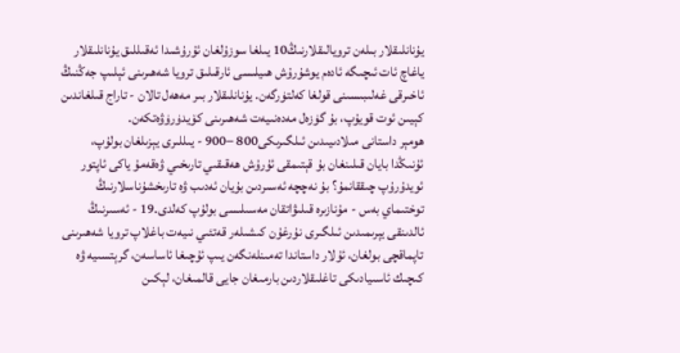يۇنانلىقلار بىلەن ترويالىقلارنىڭ10 يىلغا سوزۇلغان ئۇرۇشىدا ئەقىللىق يۇنانلىقلار ياغاچ ئات ئىچىگە ئادەم يوشۇرۇش ھىيلىسى ئارقىلىق ترويا شەھىرىنى ئېلىپ جەڭنىڭ ئاخىرقى غەلىبىسىنى قولغا كەلتۈرگەن. يۇنانلىقلار بىر مەھەل تالان - تاراج قىلغاندىن كېيىن ئوت قويۇپ، بۇ گۈزەل مەدەنىيەت شەھىرىنى كۆيدۈرۈۋەتكەن.
ھومېر داستانى مىلادىيىدىن ئىلگىرىكى800 −900 - يىللىرى يېزىلغان بولۇپ، ئۇنىڭدا بايان قىلىنغان بۇ قېتىمقى ئۇرۇش ھەقىقىي تارىخىي ۋەقەمۇ ياكى ئاپتور ئويدۇرۇپ چىققانمۇ؟ بۇ نەچچە ئەسىردىن بۇيان ئەدىب ۋە تارىخشۇناسلارنىڭ توختىماي بەس - مۇنازىرە قىلىۋاتقان مەسىلىسى بولۇپ كەلدى.19 - ئەسىرنىڭ ئالدىنقى يېرىمىدىن ئىلگىرى نۇرغۇن كىشىلەر قەتئىي نىيەت باغلاپ ترويا شەھىرىنى تاپماقچى بولغان، ئۇلار داستاندا تەمىنلەنگەن يىپ ئۇچىغا ئاساسەن، گرېتسىيە ۋە كىچىك ئاسىيادىكى تاغلىقلاردىن بارمىغان جايى قالمىغان، لېكىن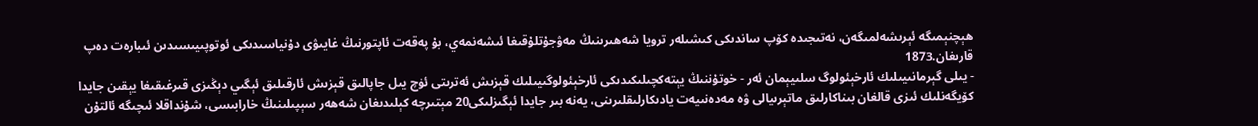ھېچنېمىگە ئېرىشەلمىگەن، نەتىجىدە كۆپ ساندىكى كىشىلەر ترويا شەھىرىنىڭ مەۋجۇتلۇقىغا ئىشەنمەي، بۇ پەقەت ئاپتورنىڭ غايىۋى دۇنياسىدىكى ئوتوپىيىسىدىن ئىبارەت دەپ قارىغان.1873
- يىلى گېرمانىيىلىك ئارخېئولوگ سلىيېمان ئەر - خوتۇننىڭ يېتەكچىلىكىدىكى ئارخېئولوگىيىلىك قېزىش ئەترىتى ئۈچ يىل جاپالىق قېزىش ئارقىلىق ئېگىي دېڭىزى قىرغىقىغا يېقىن جايدا كۆيگەنلىك ئىزى قالغان بىناكارلىق ماتېرىيالى ۋە مەدەنىيەت يادىكارلىقلىرىنى، يەنە بىر جايدا ئېگىزلىكى20 مېتىرچە كېلىدىغان شەھەر سېپىلىنىڭ خارابىسى، شۇنداقلا ئىچىگە ئالتۇن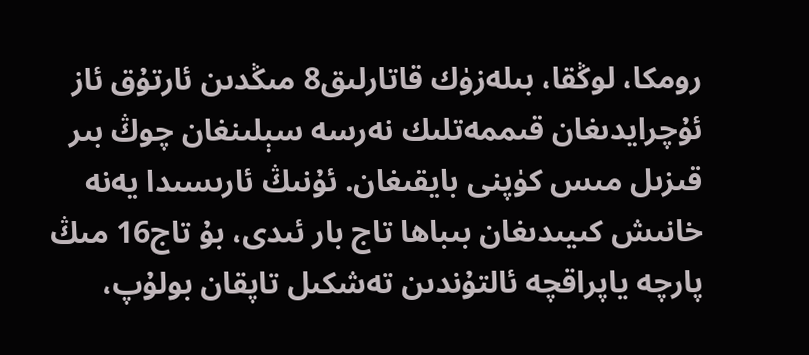رومكا، لوڭقا، بىلەزۈك قاتارلىق8 مىڭدىن ئارتۇق ئاز ئۇچرايدىغان قىممەتلىك نەرسە سېلىنغان چوڭ بىر قىزىل مىس كۈپنى بايقىغان. ئۇنىڭ ئارىسىدا يەنە خانىش كىيىدىغان بىباھا تاج بار ئىدى، بۇ تاج16 مىڭ پارچە ياپراقچە ئالتۇندىن تەشكىل تاپقان بولۇپ،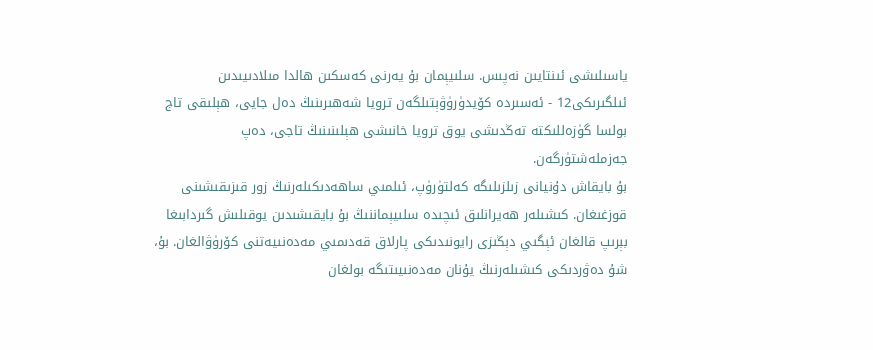ياسىلىشى ئىنتايىن نەپىس. سلىيېمان بۇ يەرنى كەسكىن ھالدا مىلادىيىدىن ئىلگىرىكى12 - ئەسىردە كۆيدۈرۈۋېتىلگەن ترويا شەھىرىنىڭ دەل جايى، ھېلىقى تاج بولسا گۈزەللىكتە تەڭدىشى يوق ترويا خانىشى ھېلىنىنىڭ تاجى، دەپ جەزملەشتۈرگەن.
بۇ بايقاش دۇنيانى زىلزىلىگە كەلتۈرۈپ، ئىلمىي ساھەدىكىلەرنىڭ زور قىزىقىشىنى قوزغىغان. كىشىلەر ھەيرانلىق ئىچىدە سلىيېماننىڭ بۇ بايقىشىدىن يوقىلىش گىردابىغا بېرىپ قالغان ئېگىي دېڭىزى رايونىدىكى پارلاق قەدىمىي مەدەنىيەتنى كۆرۈۋالغان. بۇ، شۇ دەۋردىكى كىشىلەرنىڭ يۇنان مەدەنىيىتىگە بولغان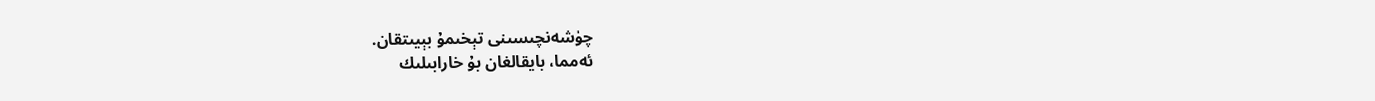چۈشەنچىسىنى تېخىمۇ بېيىتقان.
ئەمما، بايقالغان بۇ خارابىلىك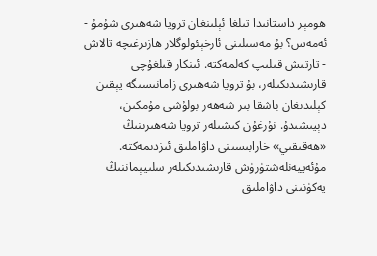ھومېر داستانىدا تىلغا ئېلىنغان ترويا شەھىرى شۇمۇ - ئەمەس؟ بۇ مەسىلىنى ئارخېئولوگلار ھازىرغىچە تالاش - تارتىش قىلىپ كەلمەكتە. ئىنكار قىلغۇچى قارىشىدىكىلەر، بۇ ترويا شەھىرى زامانىسىگە يېقىن كېلىدىغان باشقا بىر شەھەر بولۇشى مۇمكىن، دېيىشىدۇ. نۇرغۇن كىشىلەر ترويا شەھىرىنىڭ «ھەقىقىي» خارابىسىنى داۋاملىق ئىزدىمەكتە. مۇئەييەنلەشتۈرۈش قارىشىدىكىلەر سلىيېماننىڭ يەكۈنىنى داۋاملىق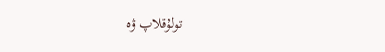تولۇقلاپ ۋە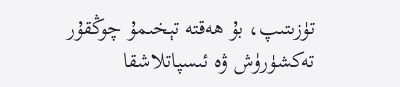تۈزىتىپ، بۇ ھەقتە تېخىمۇ چوڭقۇر تەكشۈرۈش ۋە ئىسپاتلاشقا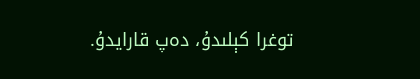توغرا كېلىدۇ، دەپ قارايدۇ.